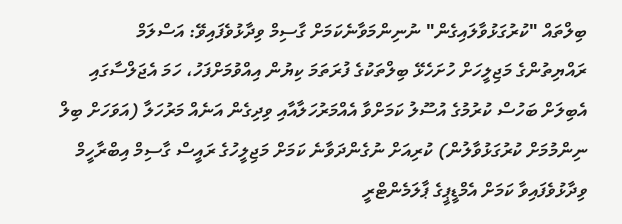ބިލްތައް "ކުރުގަޅުވާލައިގެން" ނުނިންމަވާނެކަމަށް ގާސިމް ވިދާޅުވެފައިވޭ: އަސްލަމް
ރައްޔިތުންގެ މަޖިލީހަށް ހުށަހެޅޭ ބިލްތަކުގެ ފުރަތަމަ ކިޔުން އިއްވުމަށްފަހު، ހަމަ އެޖަލްސާގައި އެބިލަށް ބަހުސް ކުރުމުގެ އުސޫލު ކަމަށްވާ އެއްމަރުހަލާއާއި ވިދިގެން އަނެއް މަރުހަލާ (އަވަހަށް ބިލް ނިންމުމަށް ކުރުގަޅުވާލުން) ކުރިއަށް ނުގެންދަވާނެ ކަމަށް މަޖިލީހުގެ ރައީސް ގާސިމް އިބްރާހީމް ވިދާޅުވެފައިވާ ކަމަށް އެމްޑީޕީގެ ޕާލަމެންޓްރީ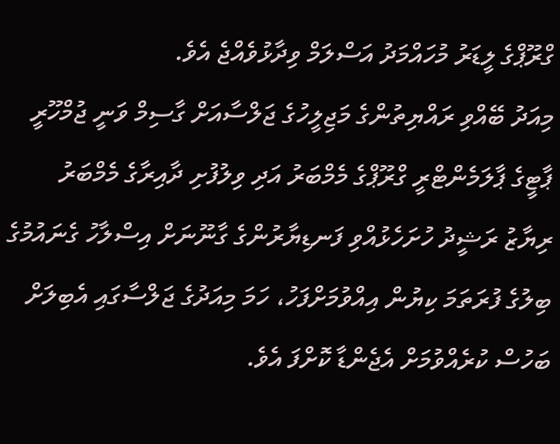ގްރޫޕްގެ ލީޑަރު މުހައްމަދު އަސްލަމް ވިދާޅުވެއްޖެ އެވެ.
މިއަދު ބޭއްވި ރައްޔިތުންގެ މަޖިލީހުގެ ޖަލްސާއަށް ގާސިމް ވަނީ ޖުމްހޫރީ ޕާޓީގެ ޕާލަމެންޓްރީ ގްރޫޕްގެ މެމްބަރު އަދި ވިލުފުށި ދާއިރާގެ މެމްބަރު ރިޔާޒު ރަޝީދު ހުށަހެޅުއްވި ފަނޑިޔާރުންގެ ގާނޫނަށް އިސްލާހު ގެނައުމުގެ ބިލުގެ ފުރަތަމަ ކިޔުން އިއްވުމަށްފަހު، ހަމަ މިއަދުގެ ޖަލްސާގައި އެބިލަށް ބަހުސް ކުރެއްވުމަށް އެޖެންޑާ ކޮށްފަ އެވެ.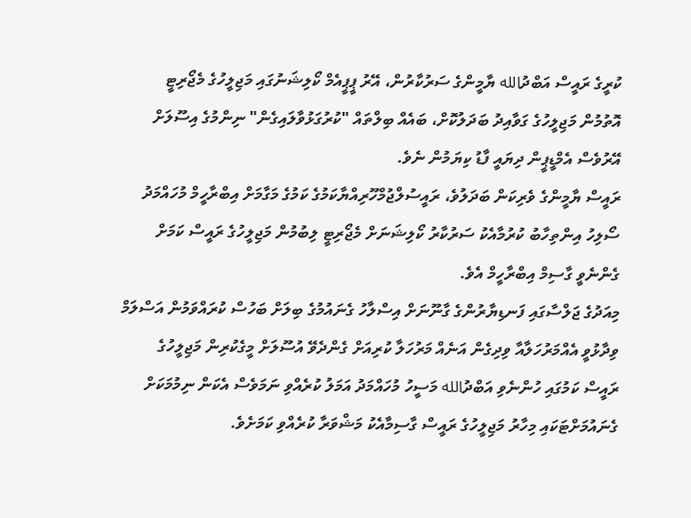ކުރީގެ ރައީސް އަބްދުالله ޔާމީންގެ ސަރުކާރުން، އޭރު ޕީޕީއެމް ކޯލިޝަނުގައި މަޖިލީހުގެ މެޖޯރިޓީ އޮތުމުން މަޖިލީހުގެ ގަވާއިދު ބަދަލުކޮށް، ބައެއް ބިލްތައް "ކުރުގަޅުވާލައިގެން" ނިންމުގެ އިސޫލަށް އޭރުވެސް އެމްޑީޕީން ދިޔައީ ފާޑު ކިޔަމުން ނެވެ.
ރައީސް ޔާމީންގެ ވެރިކަން ބަދަލުވެ، ރައީސުލްޖުމްހޫރިއްޔާކަމުގެ ކަމުގެ މަގާމަށް އިބްރާހީމް މުހައްމަދު ސޯލިހު އިންތިހާބު ކުރުމާއެކު ސަރުކާރު ކޯލިޝަނަށް މެޖޯރިޓީ ލިބުމުން މަޖިލީހުގެ ރައީސް ކަމަށް ގެންނެވީ ގާސިމް އިބްރާހީމް އެވެ.
މިއަދުގެ ޖަލްސާގައި ފަނޑިޔާރުންގެ ގާނޫނަށް އިސްލާހު ގެނައުމުގެ ބިލަށް ބަހުސް ކުރައްވަމުން އަސްލަމް ވިދާޅުވީ އެއްމަރުހަލާއާ ވިދިގެން އަނެއް މަރުހަލާ ކުރިއަށް ގެންދެވޭ އުސޫލަށް މީގެކުރިން މަޖިލީހުގެ ރައީސް ކަމުގައި ހުންނެވި އަބްދުالله މަސީހު މުހައްމަދު އަމަލު ކުރެއްވި ނަމަވެސް އެކަން ނިމުމަކަށް ގެނައުމަށްޓަކައި މިހާރު މަޖިލީހުގެ ރައީސް ގާސިމާއެކު މަޝްވަރާ ކުރެއްވި ކަމަށެވެ.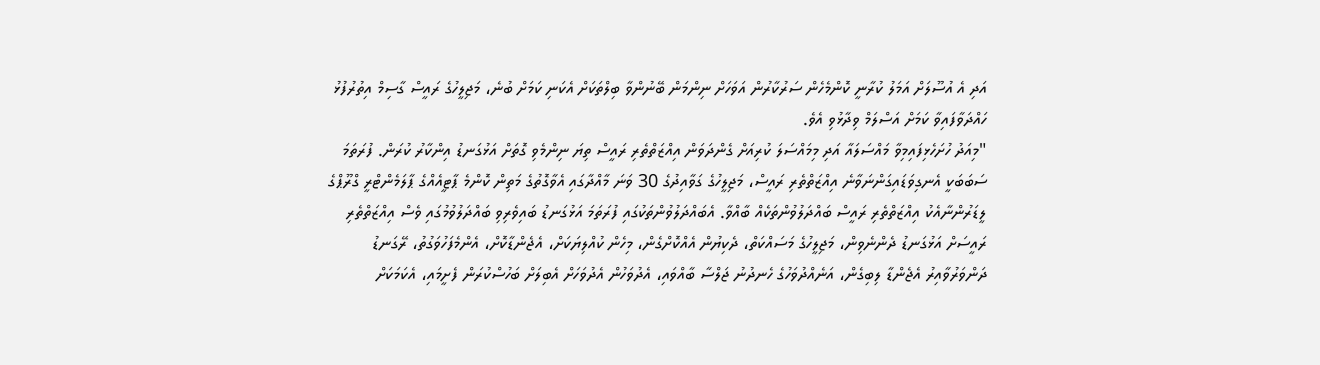އަދި އެ އުސޫލަށް އަމަލު ކުރާނީ ކޮންމެހެން ސަރުކާރުން އަވަހަށް ނިންމަން ބޭނުންވާ ބިލްތަކަށް އެކަނި ކަމަށް ބުނެ، މަޖިލީހުގެ ރައީސް ގާސިމް އިތުރުފުޅު ހައްދަވާފައިވާ ކަމަށް އަސްލަމް ވިދާޅުވި އެވެ.
"މިއަދު ހުށަހެޅިފައިމިވާ މައްސަލައާ އަދި މިމައްސަލަ ކުރިއަށް ގެންދަވަން އިއްޒަތްތެރި ރައީސް ތިޔަ ނިންމެވި ގޮތަށް އަޅުގަނޑު އިންކާރު ކުރަން. ފުރަތަމަ ސަބަބަކީ އެނގިވަޑައިގަންނަވާނެ އިއްޒަތްތެރި ރައީސް، މަޖިލީހުގެ ގަވާއިދުގެ 30 ވަނަ މާއްދާގައި އެވާގޮތުގެ މަތިން ކޮންމެ ޕާޓީއެއްގެ ޕާލަމެންޓްރީ ގްރޫޕްގެ ލީޑަރުންނާއެކު އިއްޒަތްތެރި ރައީސް ބައްދަލުވުންތަކެއް ބާއްވާ. އެބައްދަލުވުންތަކުގައި ފުރަތަމަ އަޅުގަނޑު ބައިވެރިވި ބައްދަލުވުމުގައި ވެސް އިއްޒަތްތެރި ރައީސަށް އަޅުގަނޑު ދެންނެވިން، މަޖިލީހުގެ މަސައްކަތް، ދެކިޔުން އެއްކޮށްގެން، މިހެން ކުއްލިޔަކަށް، އެޖެންޑާކޮށް، އެންމެފަހުވަގުތު، ރޭގަނޑު ދަންވަރުވާއިރު އެޖެންޑާ ލިބިގެން، އަނެއްދުވަހުގެ ހެނދުނު ޖަލްސާ ބާއްވައި، އެދުވަހުން އެދުވަހަށް އެބިލަށް ބަހުސްކުރަން ފެށީމައި، އެކަމަކަށް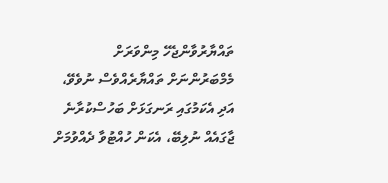ތައްޔާރުވާންޖެހޭ މިންވަރަށް މެމްބަރުންނަށް ތައްޔާރެއްވެސް ނުވެވޭ، އަދި އެކަމުގައި ރަނގަޅަށް ބަހުސްކުރާނެ ޖާގައެއް ނުލިބޭ، އެކަން ހުއްޓުވާ ދެއްވުމަށް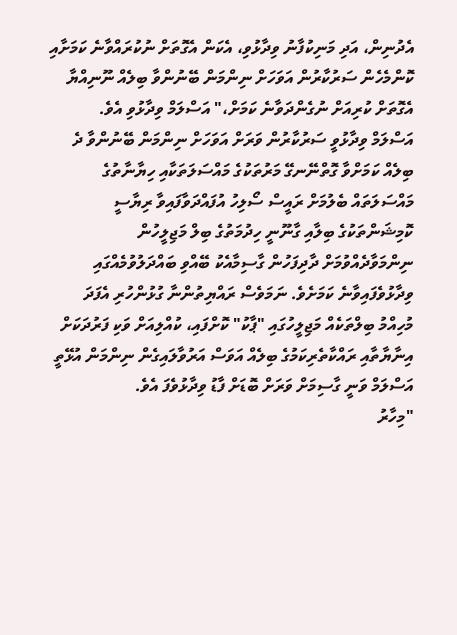އެދުނިން، އަދި މަނިކުފާނު ވިދާޅުވި، އެކަން އެގޮތަށް ނުކުރައްވާނެ ކަމަށާއި ކޮންމެހެން ސަރުކާރުން އަވަހަށް ނިންމަން ބޭނުންވާ ބިލެއް ނޫނިއްޔާ އެގޮތަށް ކުރިއަށް ނުގެންދަވާނެ ކަމަށް،" އަސްލަމް ވިދާޅުވި އެވެ.
އަސްލަމް ވިދާޅުވީ ސަރުކާރުން ވަރަށް އަވަހަށް ނިންމަން ބޭނުންވާ ދެ ބިލެއް ކަމަށްވާ ގޮތްނޭނގޭ މަރުތަކުގެ މައްސަލަތަކާއި ހިޔާނާތުގެ މައްސަލަތައް ބެލުމަށް ރައީސް ސޯލިހު އުފައްދަވާފައިވާ ރިޔާސީ ކޮމިޝަންތަކުގެ ބިލާއި ގާނޫނީ ހިދުމަތުގެ ބިލް މަޖިލީހުން ނިންމަވާދެއްވުމަށް ދާދިފަހުން ގާސިމާއެކު ބޭއްވި ބައްދަލުވުމެއްގައި ވިދާޅުވެފައިވާނެ ކަމަށެވެ. ނަމަވެސް ރައްޔިތުންނާ ގުޅުންހުރި އެފަދަ މުހިއްމު ބިލްތަކެއް މަޖިލީހުގައި "ޕާކު" ކޮށްފައި، ކުއްލިއަށް ވަކި ފަރުދަކަށް އިނާޔާތާއި ރައްކާތެރިކަމުގެ ބިލެއް އަވަސް އަރުވާލައިގެން ނިންމަން އުޅޭތީ އަސްލަމް ވަނީ ގާސިމަށް ވަރަށް ބޮޑަށް ފާޑު ވިދާޅުވެފަ އެވެ.
"މިހާރު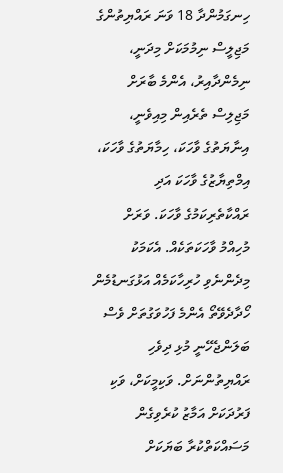ހިނގަމުންދާ 18 ވަނަ ރައްޔިތުންގެ މަޖިލީސް ނިމުމަކަށް މިދަނީ، ނިމެންދާއިރު، އެންމެ ބާރަށް މަޖިލިސް ތެރެއިން މިއިވެނީ، އިނާޔަތުގެ ވާހަކަ، ހިމާޔަތުގެ ވާހަކަ، އިމްތިޔާޒުގެ ވާހަކަ އަދި ރައްކާތެރިކަމުގެ ވާހަކަ. ވަރަށް މުހިއްމު ވާހަކަތަކެއް. އެކަމަކު މިދެންނެވި ހުރިހާކަމެއް އަޅުގަނޑުމެން ހޯދާދެވޭތޯ އެންމެ ފަހުވަގުތަށް ވެސް ބަލަންޖެހޭނީ މުޅި ދިވެހި ރައްޔިތުންނަށް. ވަކިމީކަށް، ވަކި ފަރުދަކަށް އަމާޒު ކުރެވިގެން މަސައްކަތްކުރާ ބަޔަކަށް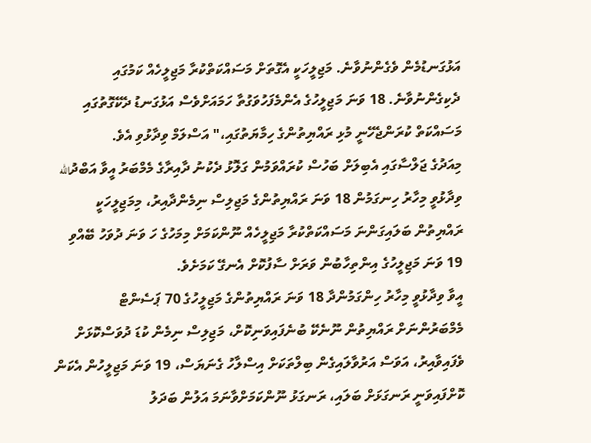އަޅުގަނޑުމެން ވެގެންނުވާނެ. މަޖިލީހަކީ އެގޮތަށް މަސައްކަތްކުރާ މަޖިލީހެއް ކަމުގައި ދެކިގެންނުވާނެ. 18 ވަނަ މަޖިލީހުގެ އެންމެފަހުވަގުތާ ހަމައަށްވެސް އަޅުގަނޑު ދެކޭގޮތުގައި މަސައްކަތް ކުރަންޖެހޭނީ މުޅި ރައްޔިތުންގެ ހިމާޔަތުގައި،" އަސްލަމް ވިދާޅުވި އެވެ.
މިއަދުގެ ޖަލްސާގައި އެބިލަށް ބަހުސް ކުރައްވަމުން ގަލޮޅު ދެކުނު ދާއިރާގެ މެމްބަރު އީވާ އަބްދުالله ވިދާޅުވީ މިހާރު ހިނގަމުން 18 ވަނަ ރައްޔިތުންގެ މަޖިލިސް ނިމެންދާއިރު، މިމަޖިލީހަކީ ރައްޔިތުން ބަލައިގަންނަ މަސައްކަތްކުރާ މަޖިލީހެއް ނޫންކަމަށް މިމަހުގެ ހަ ވަނަ ދުވަހު ބޭއްވި 19 ވަނަ މަޖިލީހުގެ އިންތިހާބުން ވަރަށް ސާފުކޮށް އެނގޭ ކަމަށެވެ.
އީވާ ވިދާޅުވީ މިހާރު ހިންގަމުންދާ 18 ވަނަ ރައްޔިތުންގެ މަޖިލީހުގެ 70 ޕަސެންޓް މެމްބަރުންނަށް ރައްޔިތުން ނޫނެކޭ ބުނެފައިވަނިކޮށް، މަޖިލިސް ނިމެން ކުޑަ ދުވަސްކޮޅަށް ވެފައިވާއިރު، އަވަސް އަރުވާލައިގެން ބިލްތަކަށް އިސްލާހު ގެނަޔަސް، 19 ވަނަ މަޖިލީހުން އެކަން ކޮށްފައިވަނީ ރަނގަޅަށް ބަލައި، ރަނގަޅު ނޫންކަމަށްވާނަމަ އަލުން ބަދަލު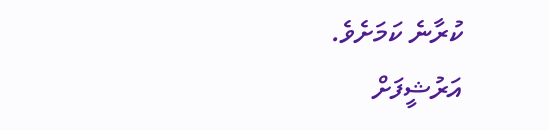ކުރާނެ ކަމަށެވެ.
އަރުޝީފަށް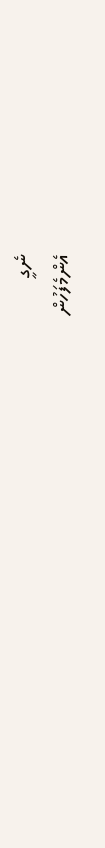ނެގީ
އެންމެފަހުން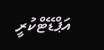އަޕްޑޭޓްކުރީ